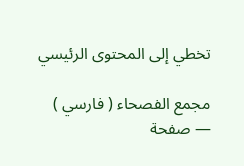تخطي إلى المحتوى الرئيسي

مجمع الفصحاء ( فارسي ) — صفحة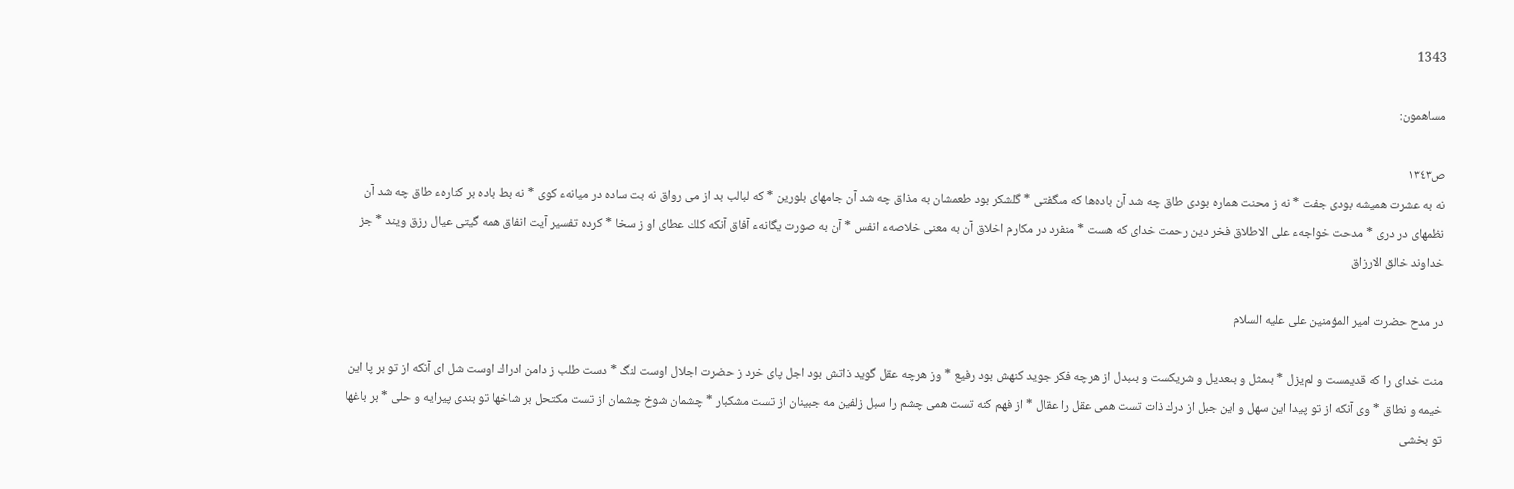1343

مساهمون:

ص١٣٤٣
نه به عشرت هميشه بودى جفت * نه ز محنت هماره بودى طاق چه شد آن باده‌ها كه مىگفتى * گلشكر بود طعمشان به مذاق چه شد آن جامهاى بلورين * كه لبالب بد از مى رواق نه بت ساده در ميانهء كوى * نه بط باده بر كنارهء طاق چه شد آن نظمهاى در درى * مدحت خواجهء على الاطلاق فخر دين رحمت خداى كه هست * منفرد در مكارم اخلاق آن به معنى خلاصهء انفس * آن به صورت يگانهء آفاق آنكه كلك عطاى او ز سخا * كرده تفسير آيت انفاق همه گيتى عيال رزق ويند * جز خداوند خالق الارزاق

در مدح حضرت امير المؤمنين على عليه السلام

منت خداى را كه قديمست و لم‌يزل * بىمثل و بىعديل و شريكست و بىبدل از هرچه فكر جويد كنهش بود رفيع * وز هرچه عقل گويد ذاتش بود اجل پاى خرد ز حضرت اجلال اوست لنگ * دست طلب ز دامن ادراك اوست شل اى آنكه از تو بر پا اين خيمه و نطاق * وى آنكه از تو پيدا اين سهل و اين جبل از درك ذات تست همى عقل را عقال * از فهم كنه تست همى چشم را سبل زلفين مه جبينان از تست مشكبار * چشمان شوخ چشمان از تست مكتحل بر شاخها تو بندى پيرايه و حلى * بر باغها تو بخشى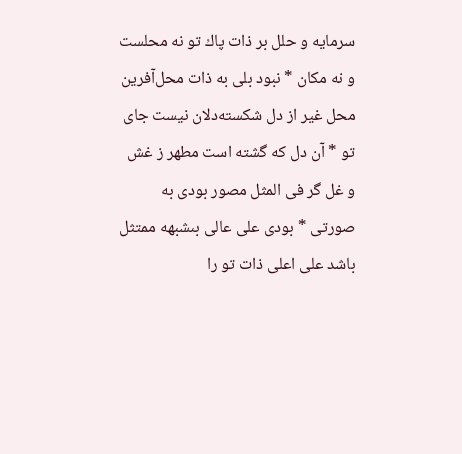سرمايه و حلل بر ذات پاك تو نه محلست و نه مكان * نبود بلى به ذات محل‌آفرين محل غير از دل شكسته‌دلان نيست جاى تو * آن دل كه گشته است مطهر ز غش و غل گر فى المثل مصور بودى به صورتى * بودى على عالى بىشبهه ممتثل باشد على اعلى ذات تو را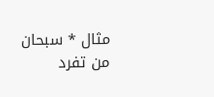مثال * سبحان من تفرد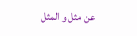عن مثل و المثل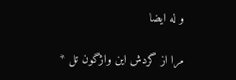و له ايضا

مرا از گردش اين واژگون تل *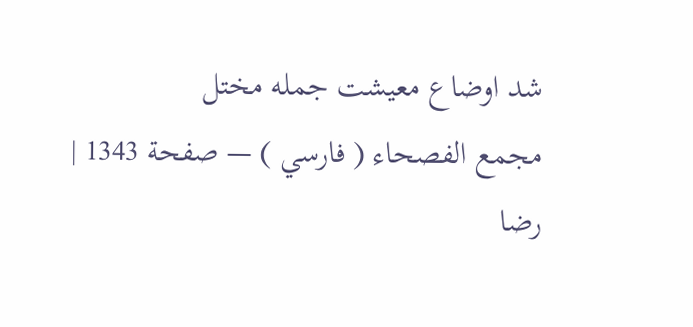شد اوضاع معيشت جمله مختل
مجمع الفصحاء ( فارسي ) — صفحة 1343 | رضا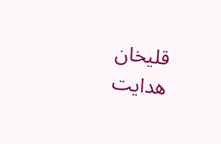قليخان هدايت